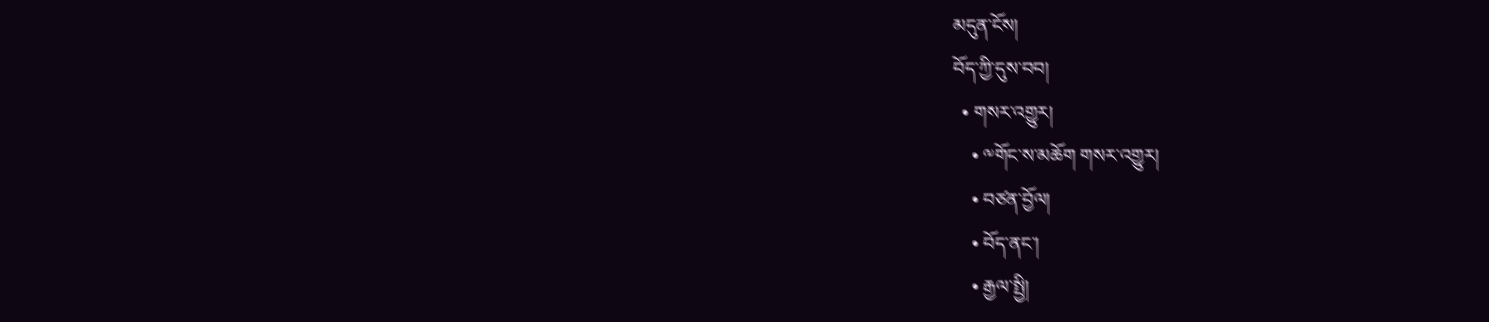མདུན་ངོས།
བོད་ཀྱི་དུས་བབ།
  • གསར་འགྱུར།
    • ༸གོང་ས་མཆོག གསར་འགྱུར།
    • བཙན་བྱོལ།
    • བོད་ནང་།
    • རྒྱལ་སྤྱི།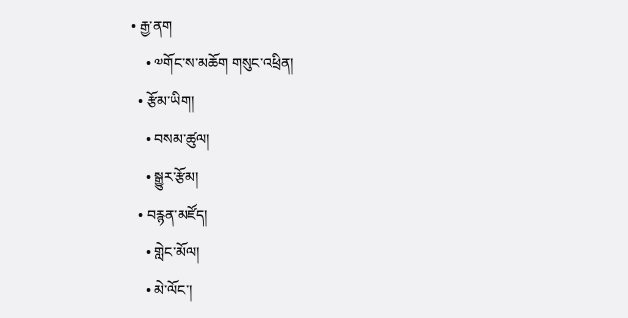• རྒྱ་ནག
    • ༧གོང་ས་མཆོག གསུང་འཕྲིན།
  • རྩོམ་ཡིག།
    • བསམ་ཚུལ།
    • སྒྱུར་རྩོམ།
  • བརྙན་མཛོད།
    • གླེང་མོལ།
    • མེ་ལོང་།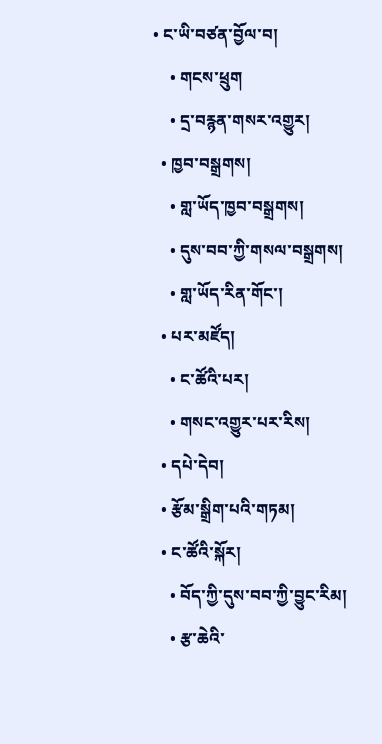• ང་ཡི་བཙན་བྱོལ་བ།
    • གངས་ཕྲུག
    • དྲ་བརྙན་གསར་འགྱུར།
  • ཁྱབ་བསྒྲགས།
    • གླ་ཡོད་ཁྱབ་བསྒྲགས།
    • དུས་བབ་ཀྱི་གསལ་བསྒྲགས།
    • གླ་ཡོད་རིན་གོང་།
  • པར་མཛོད།
    • ང་ཚོའི་པར།
    • གསང་འགྱུར་པར་རིས།
  • དཔེ་དེབ།
  • རྩོམ་སྒྲིག་པའི་གཏམ།
  • ང་ཚོའི་སྐོར།
    • བོད་ཀྱི་དུས་བབ་ཀྱི་བྱུང་རིམ།
    • རྩ་ཆེའི་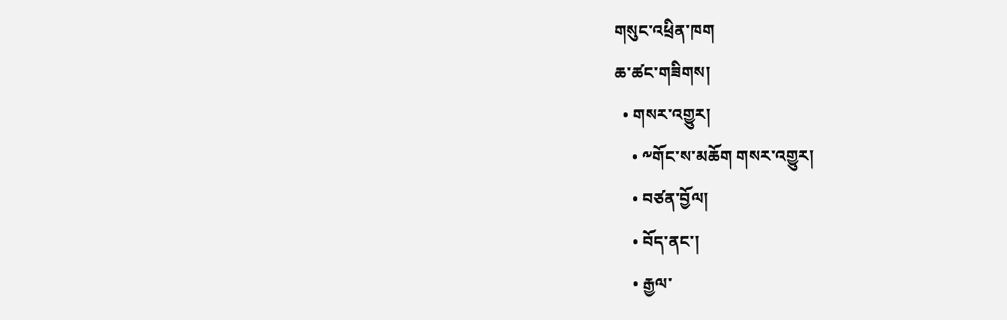གསུང་འཕྲིན་ཁག
ཆ་ཚང་གཟིགས།
  • གསར་འགྱུར།
    • ༸གོང་ས་མཆོག གསར་འགྱུར།
    • བཙན་བྱོལ།
    • བོད་ནང་།
    • རྒྱལ་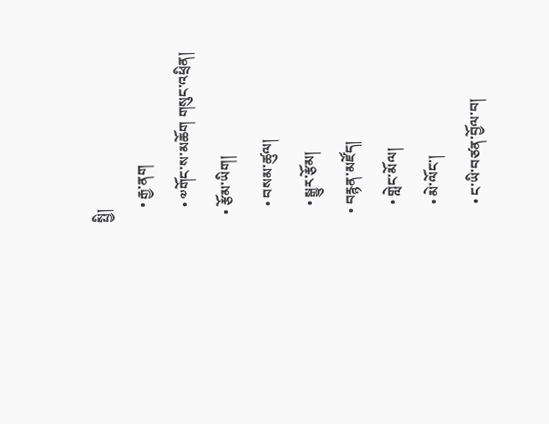སྤྱི།
    • རྒྱ་ནག
    • ༧གོང་ས་མཆོག གསུང་འཕྲིན།
  • རྩོམ་ཡིག།
    • བསམ་ཚུལ།
    • སྒྱུར་རྩོམ།
  • བརྙན་མཛོད།
    • གླེང་མོལ།
    • མེ་ལོང་།
    • ང་ཡི་བཙན་བྱོལ་བ།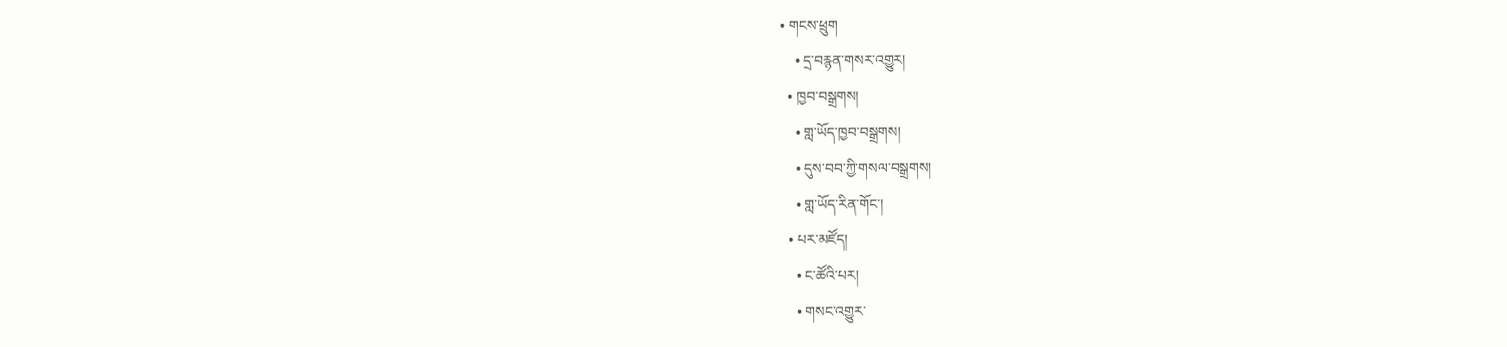• གངས་ཕྲུག
    • དྲ་བརྙན་གསར་འགྱུར།
  • ཁྱབ་བསྒྲགས།
    • གླ་ཡོད་ཁྱབ་བསྒྲགས།
    • དུས་བབ་ཀྱི་གསལ་བསྒྲགས།
    • གླ་ཡོད་རིན་གོང་།
  • པར་མཛོད།
    • ང་ཚོའི་པར།
    • གསང་འགྱུར་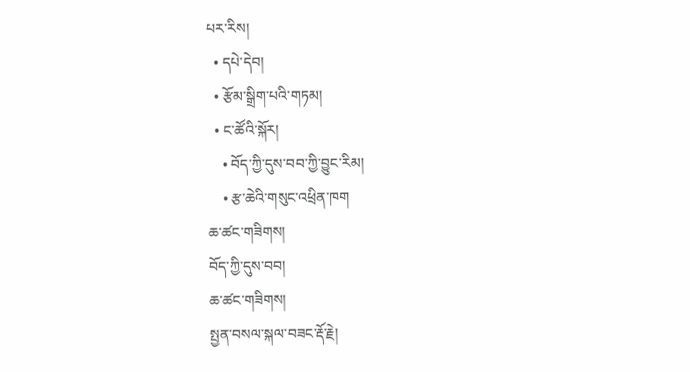པར་རིས།
  • དཔེ་དེབ།
  • རྩོམ་སྒྲིག་པའི་གཏམ།
  • ང་ཚོའི་སྐོར།
    • བོད་ཀྱི་དུས་བབ་ཀྱི་བྱུང་རིམ།
    • རྩ་ཆེའི་གསུང་འཕྲིན་ཁག
ཆ་ཚང་གཟིགས།
བོད་ཀྱི་དུས་བབ།
ཆ་ཚང་གཟིགས།
སྤྱན་བསལ་སྐལ་བཟང་རྡོ་རྗེ།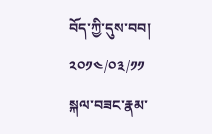བོད་ཀྱི་དུས་བབ།
༢༠༡༤/༠༣/༡༡
སྐལ་བཟང་རྣམ་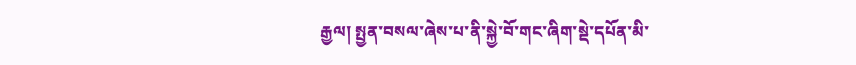རྒྱལ། སྤྱན་བསལ་ཞེས་པ་ནི་སྐྱེ་བོ་གང་ཞིག་སྡེ་དཔོན་མི་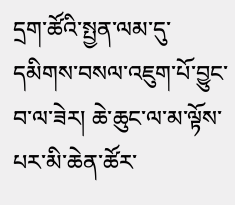དྲག་ཚོའི་སྤྱན་ལམ་དུ་དམིགས་བསལ་འཇུག་པོ་བྱུང་བ་ལ་ཟེར། ཆེ་ཆུང་ལ་མ་ལྟོས་པར་མི་ཆེན་ཚོར་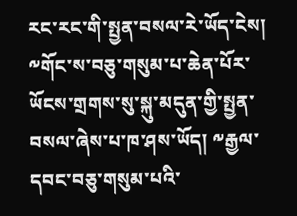རང་རང་གི་སྤྱན་བསལ་རེ་ཡོད་ངེས། ༸གོང་ས་བཅུ་གསུམ་པ་ཆེན་པོར་ཡོངས་གྲགས་སུ་སྐུ་མདུན་གྱི་སྤྱན་བསལ་ཞེས་པ་ཁ་ཤས་ཡོད། ༸རྒྱལ་དབང་བཅུ་གསུམ་པའི་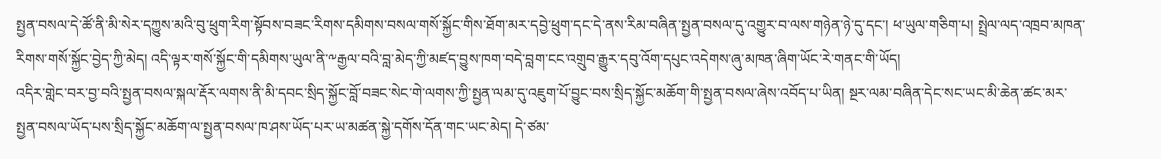སྤྱན་བསལ་དེ་ཚོ་ནི་མི་སེར་དཀྱུས་མའི་བུ་ཕྲུག་རིག་སྟོབས་བཟང་རིགས་དམིགས་བསལ་གསོ་སྐྱོང་གིས་ཐོག་མར་དབྱེ་ཕྲུག་དང་དེ་ནས་རིམ་བཞིན་སྤྱན་བསལ་དུ་འགྱུར་བ་ལས་གཉེན་ཉེ་དུ་དང་། ཕ་ཡུལ་གཅིག་པ། སྤྲེལ་ལད་འཁྲབ་མཁན་རིགས་གསོ་སྐྱོང་བྱེད་ཀྱི་མེད། འདི་ལྟར་གསོ་སྐྱོང་གི་དམིགས་ཡུལ་ནི་༸རྒྱལ་བའི་བླ་མེད་ཀྱི་མཛད་བྱུས་ཁག་བདེ་བླག་ངང་འགྲུབ་རྒྱུར་དབུ་འོག་དཔུང་འདེགས་ཞུ་མཁན་ཞིག་ཡོང་རེ་གནང་གི་ཡོད།
འདིར་གླེང་བར་བྱ་བའི་སྤྱན་བསལ་སྐལ་རྡོར་ལགས་ནི་མི་དབང་སྲིད་སྐྱོང་བློ་བཟང་སེང་གེ་ལགས་ཀྱི་སྤྱན་ལམ་དུ་འཇུག་པོ་བྱུང་བས་སྲིད་སྐྱོང་མཆོག་གི་སྤྱན་བསལ་ཞེས་འབོད་པ་ཡིན། སྔར་ལམ་བཞིན་དེང་སང་ཡང་མི་ཆེན་ཚང་མར་སྤྱན་བསལ་ཡོད་པས་སྲིད་སྐྱོང་མཆོག་ལ་སྤྱན་བསལ་ཁ་ཤས་ཡོད་པར་ཡ་མཚན་སྐྱེ་དགོས་དོན་གང་ཡང་མེད། དེ་ཙམ་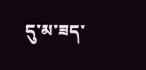དུ་མ་ཟད་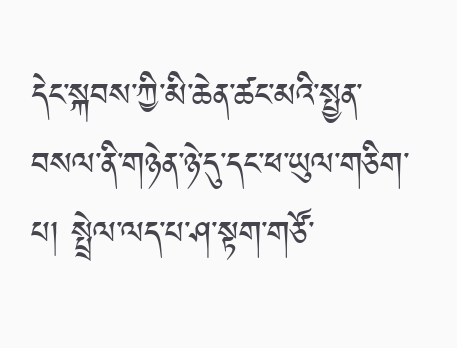དེང་སྐབས་ཀྱི་མི་ཆེན་ཚང་མའི་སྤྱན་བསལ་ནི་གཉེན་ཉེ་དུ་དང་ཕ་ཡུལ་གཅིག་པ། སྤྲེལ་ལད་པ་ཤ་སྟག་གཙོ་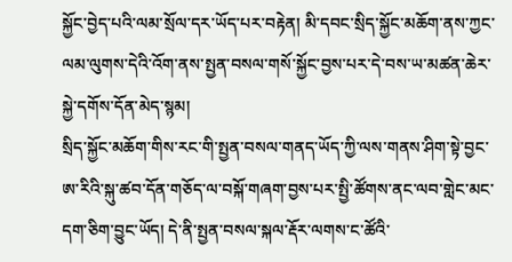སྐྱོང་བྱེད་པའི་ལམ་སྲོལ་དར་ཡོད་པར་བརྟེན། མི་དབང་སྲིད་སྐྱོང་མཆོག་ནས་ཀྱང་ལམ་ལུགས་དེའི་འོག་ནས་སྤྱན་བསལ་གསོ་སྐྱོང་བྱས་པར་དེ་བས་ཡ་མཚན་ཆེར་སྐྱེ་དགོས་དོན་མེད་སྙམ།
སྲིད་སྐྱོང་མཆོག་གིས་རང་གི་སྤྱན་བསལ་གནད་ཡོད་ཀྱི་ལས་གནས་ཤིག་སྟེ་བྱང་ཨ་རིའི་སྐུ་ཚབ་དོན་གཅོད་ལ་བསྐོ་གཞག་བྱས་པར་སྤྱི་ཚོགས་ནང་ལབ་གླེང་མང་དག་ཅིག་བྱུང་ཡོད། དེ་ནི་སྤྱན་བསལ་སྐལ་རྡོར་ལགས་ང་ཚོའི་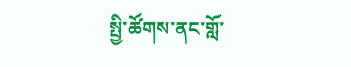སྤྱི་ཚོགས་ནང་གློ་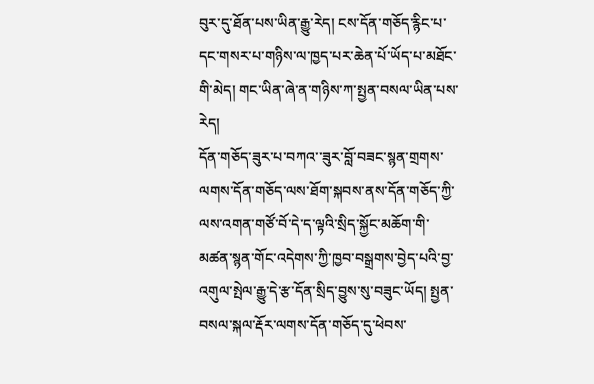བུར་དུ་ཐོན་པས་ཡིན་རྒྱུ་རེད། ངས་དོན་གཅོད་རྙིང་པ་དང་གསར་པ་གཉིས་ལ་ཁྱད་པར་ཆེན་པོ་ཡོད་པ་མཐོང་གི་མེད། གང་ཡིན་ཞེ་ན་གཉིས་ཀ་སྤྱན་བསལ་ཡིན་པས་རེད།
དོན་གཅོད་ཟུར་པ་བཀའ་་ཟུར་བློ་བཟང་སྙན་གྲགས་ལགས་དོན་གཅོད་ལས་ཐོག་སྐབས་ནས་དོན་གཅོད་ཀྱི་ལས་འགན་གཙོ་བོ་དེ་ད་ལྟའི་སྲིད་སྐྱོང་མཆོག་གི་མཚན་སྙན་གོང་འདེགས་ཀྱི་ཁྱབ་བསྒྲགས་བྱེད་པའི་བྱ་འགུལ་སྤེལ་རྒྱུ་དེ་རྩ་དོན་སྲིད་བྱུས་སུ་བཟུང་ཡོད། སྤྱན་བསལ་སྐལ་རྡོར་ལགས་དོན་གཅོད་དུ་ཕེབས་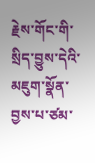རྗེས་གོང་གི་སྲིད་བྱུས་དེའི་མཇུག་སྣོན་བྱས་པ་ཙམ་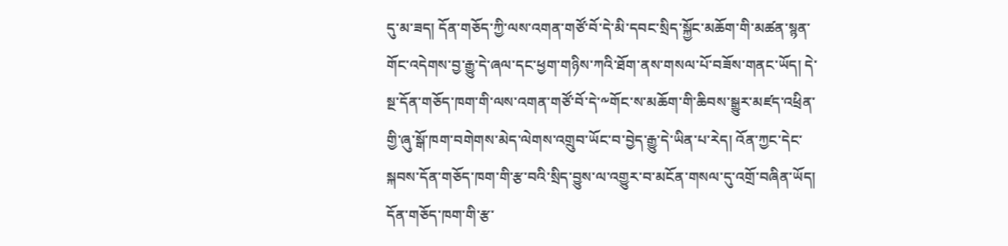དུ་མ་ཟད། དོན་གཅོད་ཀྱི་ལས་འགན་གཙོ་བོ་དེ་མི་དབང་སྲིད་སྐྱོང་མཆོག་གི་མཚན་སྙན་གོང་འདེགས་བྱ་རྒྱུ་དེ་ཞལ་དང་ཕྱག་གཉིས་ཀའི་ཐོག་ནས་གསལ་པོ་བཟོས་གནང་ཡོད། དེ་སྔ་དོན་གཅོད་ཁག་གི་ལས་འགན་གཙོ་བོ་དེ་༸གོང་ས་མཆོག་གི་ཆིབས་སྒྱུར་མཛད་འཕྲིན་གྱི་ཞུ་སྒོ་ཁག་བགེགས་མེད་ལེགས་འགྲུབ་ཡོང་བ་བྱེད་རྒྱུ་དེ་ཡིན་པ་རེད། འོན་ཀྱང་དེང་སྐབས་དོན་གཅོད་ཁག་གི་རྩ་བའི་སྲིད་བྱུས་ལ་འགྱུར་བ་མངོན་གསལ་དུ་འགྲོ་བཞིན་ཡོད།
དོན་གཅོད་ཁག་གི་རྩ་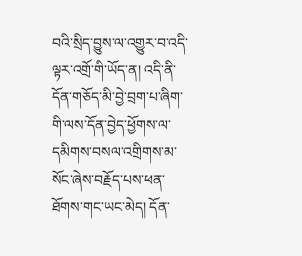བའི་སྲིད་བྱུས་ལ་འགྱུར་བ་འདི་ལྟར་འགྲོ་གི་ཡོད་ན། འདི་ནི་དོན་གཅོད་མི་བྱེ་བྲག་པ་ཞིག་གི་ལས་དོན་བྱེད་ཕྱོགས་ལ་དམིགས་བསལ་འགྲིགས་མ་སོང་ཞེས་བརྗོད་པས་ཕན་ཐོགས་གང་ཡང་མེད། དོན་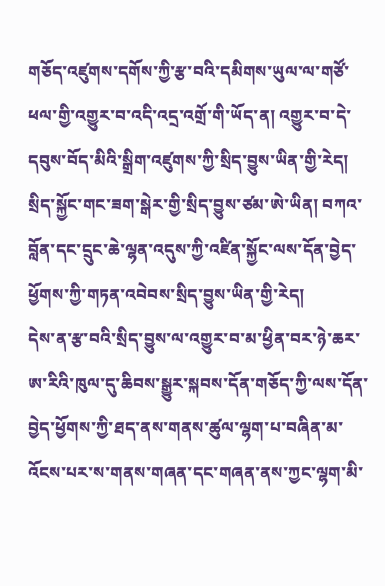གཅོད་འཛུགས་དགོས་ཀྱི་རྩ་བའི་དམིགས་ཡུལ་ལ་གཙོ་ཕལ་གྱི་འགྱུར་བ་འདི་འདྲ་འགྲོ་གི་ཡོད་ན། འགྱུར་བ་དེ་དབུས་བོད་མིའི་སྒྲིག་འཛུགས་ཀྱི་སྲིད་བྱུས་ཡིན་གྱི་རེད། སྲིད་སྐྱོང་གང་ཟག་སྒེར་གྱི་སྲིད་བྱུས་ཙམ་ཨེ་ཡིན། བཀའ་བློན་དང་དྲུང་ཆེ་ལྷན་འདུས་ཀྱི་འཛིན་སྐྱོང་ལས་དོན་བྱེད་ཕྱོགས་ཀྱི་གཏན་འབེབས་སྲིད་བྱུས་ཡིན་གྱི་རེད།
དེས་ན་རྩ་བའི་སྲིད་བྱུས་ལ་འགྱུར་བ་མ་ཕྱིན་བར་ཉེ་ཆར་ཨ་རིའི་ཁུལ་དུ་ཆིབས་སྒྱུར་སྐབས་དོན་གཅོད་ཀྱི་ལས་དོན་བྱེད་ཕྱོགས་ཀྱི་ཐད་ནས་གནས་ཚུལ་ལྷག་པ་བཞིན་མ་འོངས་པར་ས་གནས་གཞན་དང་གཞན་ནས་ཀྱང་ལྷག་མི་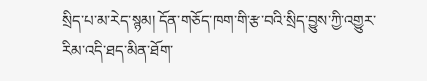སྲིད་པ་མ་རེད་སྙམ། དོན་གཅོད་ཁག་གི་རྩ་བའི་སྲིད་བྱུས་ཀྱི་འགྱུར་རིམ་འདི་ཐད་མིན་ཐོག་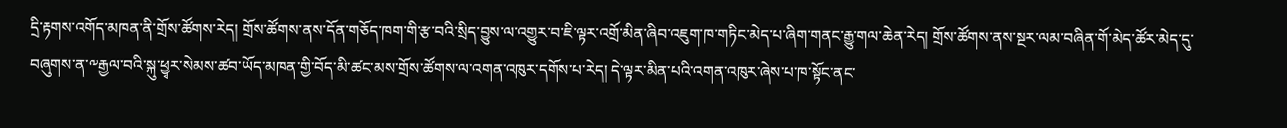དྲི་རྟགས་འགོད་མཁན་ནི་གྲོས་ཚོགས་རེད། གྲོས་ཚོགས་ནས་དོན་གཅོད་ཁག་གི་རྩ་བའི་སྲིད་བྱུས་ལ་འགྱུར་བ་ཇི་ལྟར་འགྲོ་མིན་ཞིབ་འཇུག་ཁ་གཏིང་མེད་པ་ཞིག་གནང་རྒྱུ་གལ་ཆེན་རེད། གྲོས་ཚོགས་ནས་སྔར་ལམ་བཞིན་གོ་མེད་ཚོར་མེད་དུ་བཞུགས་ན་༸རྒྱལ་བའི་སྐུ་ཕྱྭར་སེམས་ཚབ་ཡོད་མཁན་གྱི་བོད་མི་ཚང་མས་གྲོས་ཚོགས་ལ་འགན་འཁུར་དགོས་པ་རེད། དེ་ལྟར་མིན་པའི་འགན་འཁུར་ཞེས་པ་ཁ་སྟོང་ནང་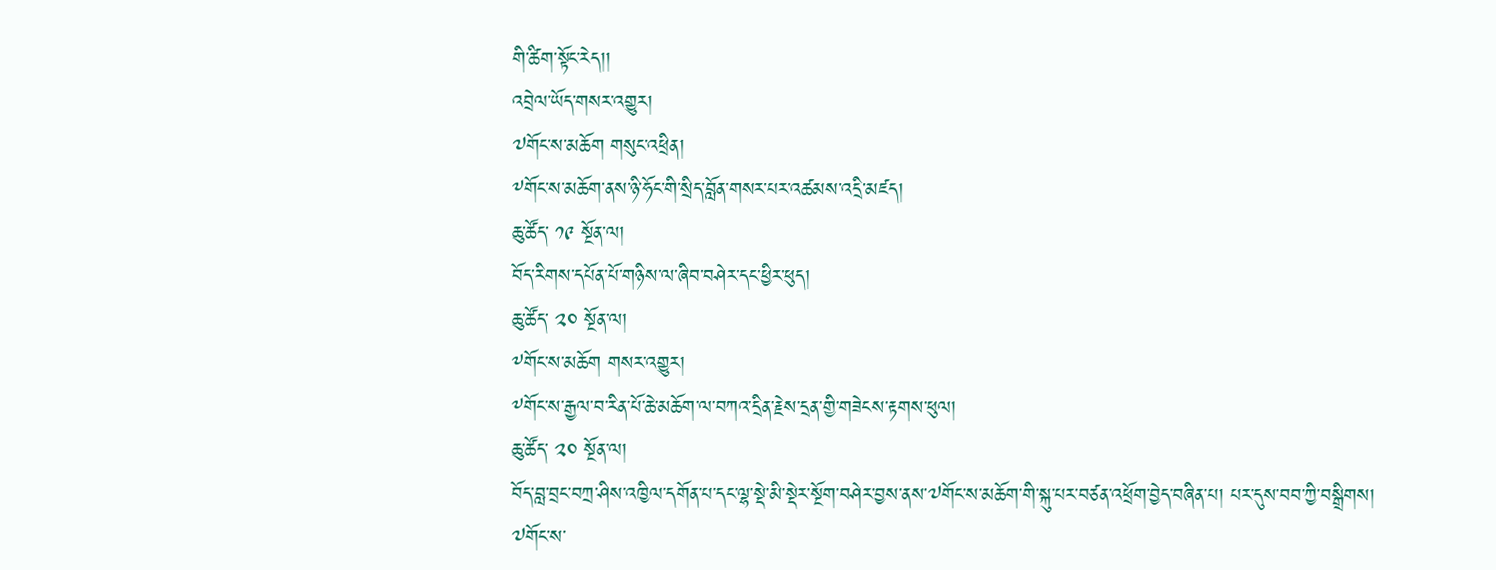གི་ཚིག་སྟོང་རེད།།
འབྲེལ་ཡོད་གསར་འགྱུར།
༧གོང་ས་མཆོག གསུང་འཕྲིན།
༸གོང་ས་མཆོག་ནས་ཉི་ཧོང་གི་སྲིད་བློན་གསར་པར་འཚམས་འདྲི་མཛད།
ཆུ་ཚོད་ ༡༩ སྔོན་ལ།
བོད་རིགས་དཔོན་པོ་གཉིས་ལ་ཞིབ་བཤེར་དང་ཕྱིར་ཕུད།
ཆུ་ཚོད་ ༢༠ སྔོན་ལ།
༸གོང་ས་མཆོག གསར་འགྱུར།
༸གོང་ས་རྒྱལ་བ་རིན་པོ་ཆེ་མཆོག་ལ་བཀའ་དྲིན་རྗེས་དྲན་གྱི་གཟེངས་རྟགས་ཕུལ།
ཆུ་ཚོད་ ༢༠ སྔོན་ལ།
བོད་བླ་བྲང་བཀྲ་ཤིས་འཁྱིལ་དགོན་པ་དང་ལྷ་སྡེ་མི་སྡེར་སྔོག་བཤེར་བྱས་ནས་༧གོང་ས་མཆོག་གི་སྐུ་པར་བཙན་འཕྲོག་བྱེད་བཞིན་པ། པར་དུས་བབ་ཀྱི་བསྒྲིགས།
༧གོང་ས་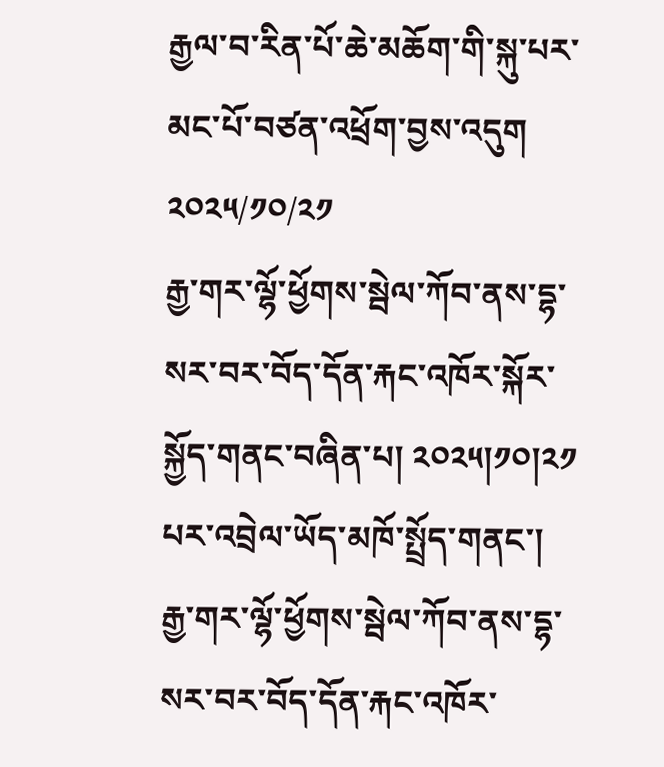རྒྱལ་བ་རིན་པོ་ཆེ་མཆོག་གི་སྐུ་པར་མང་པོ་བཙན་འཕྲོག་བྱས་འདུག
༢༠༢༥/༡༠/༢༡
རྒྱ་གར་ལྷོ་ཕྱོགས་སྦེལ་ཀོབ་ནས་དྷ་སར་བར་བོད་དོན་རྐང་འཁོར་སྐོར་སྐྱོད་གནང་བཞིན་པ། ༢༠༢༥།༡༠།༢༡ པར་འབྲེལ་ཡོད་མཁོ་སྤྲོད་གནང་།
རྒྱ་གར་ལྷོ་ཕྱོགས་སྦེལ་ཀོབ་ནས་དྷ་སར་བར་བོད་དོན་རྐང་འཁོར་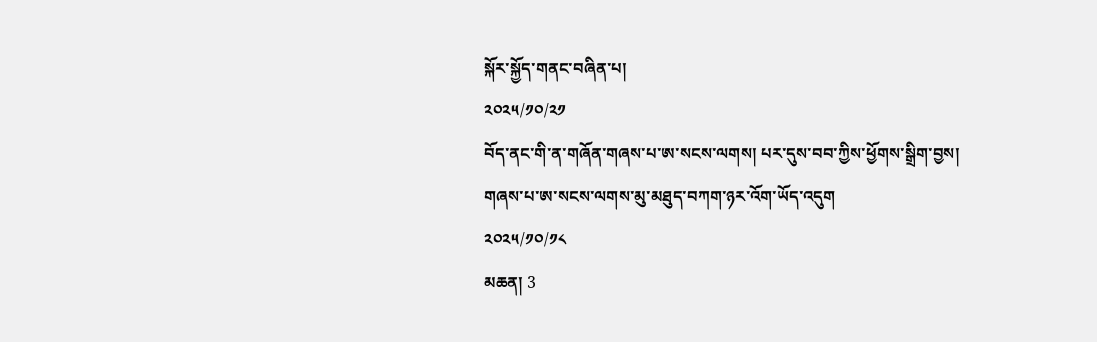སྐོར་སྐྱོད་གནང་བཞིན་པ།
༢༠༢༥/༡༠/༢༡
བོད་ནང་གི་ན་གཞོན་གཞས་པ་ཨ་སངས་ལགས། པར་དུས་བབ་ཀྱིས་ཕྱོགས་སྒྲིག་བྱས།
གཞས་པ་ཨ་སངས་ལགས་མུ་མཐུད་བཀག་ཉར་འོག་ཡོད་འདུག
༢༠༢༥/༡༠/༡༨
མཆན། 3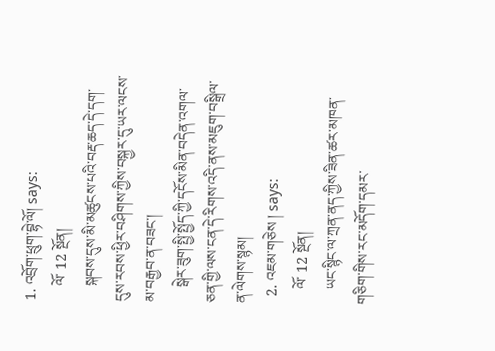1. འབྲོག་ཕྲུག་བྷེ་ལོ། says:
    ལོ་ 12 སྔོན།
    སྐབས་དུས་མི་མཚུངས་པའི་བརྡ་ཆད་དེ་དག་དུས་རབས་ཕྱིར་བཤིགས་ཀྱིས་བསྐྱར་དུ་ཡར་ལངས་མ་བརྒྱབ་ན་བཟང་།
    སྒེར་ཟུག་སྤྱི་སྤྱོད་ཀྱི་དངོས་མིན་བདེན་འགལ་ཅན་གྱི་ལས་ངན་དེ་རིགས་འདི་ནས་མཇུག་བསྒྲིལ་ན་ལེགས་སྙམ།
  2. འཇམ་གཅེས ། says:
    ལོ་ 12 སྔོན།
    ཡང་སྙིང་ལ་ཀྲན་ནད་ཀྱིས་ཟིན་ཚར་མཁན་གཅིག་གིས་རང་མདོག་དམར་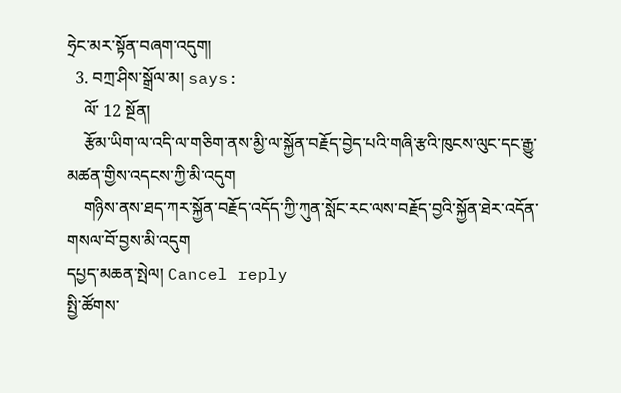ཧྲེང་མར་སྟོན་བཞག་འདུག།
  3. བཀྲ་ཤིས་སྒྲོལ་མ། says:
    ལོ་ 12 སྔོན།
    རྩོམ་ཡིག་ལ་འདི་ལ་གཅིག་ནས་མྱི་ལ་སྐྱོན་བརྗོད་བྱེད་པའི་གཞི་རྩའི་ཁུངས་ལུང་དང་རྒྱུ་མཚན་གྱིས་འདངས་ཀྱི་མི་འདུག
    གཉིས་ནས་ཐད་ཀར་སྐྱོན་བརྗོད་འདོད་ཀྱི་ཀུན་སློང་རང་ལས་བརྗོད་བྱའི་སྐྱོན་ཐེར་འདོན་གསལ་བོ་བྱས་མི་འདུག
དཔྱད་མཆན་སྤེལ། Cancel reply
སྤྱི་ཚོགས་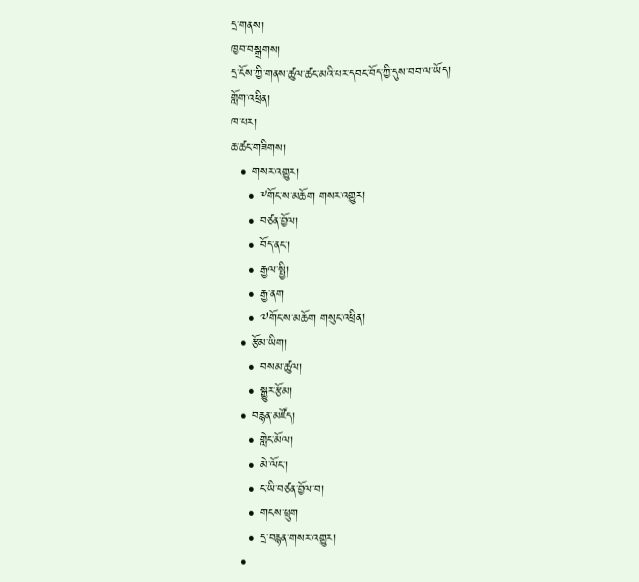དྲ་གནས།
ཁྱབ་བསྒྲགས།
དྲ་ངོས་ཀྱི་གནས་ཚུལ་ཚང་མའི་པར་དབང་བོད་ཀྱི་དུས་བབ་ལ་ཡོད།
གློག་འཕྲིན།
ཁ་པར།
ཆ་ཚང་གཟིགས།
  • གསར་འགྱུར།
    • ༸གོང་ས་མཆོག གསར་འགྱུར།
    • བཙན་བྱོལ།
    • བོད་ནང་།
    • རྒྱལ་སྤྱི།
    • རྒྱ་ནག
    • ༧གོང་ས་མཆོག གསུང་འཕྲིན།
  • རྩོམ་ཡིག།
    • བསམ་ཚུལ།
    • སྒྱུར་རྩོམ།
  • བརྙན་མཛོད།
    • གླེང་མོལ།
    • མེ་ལོང་།
    • ང་ཡི་བཙན་བྱོལ་བ།
    • གངས་ཕྲུག
    • དྲ་བརྙན་གསར་འགྱུར།
  •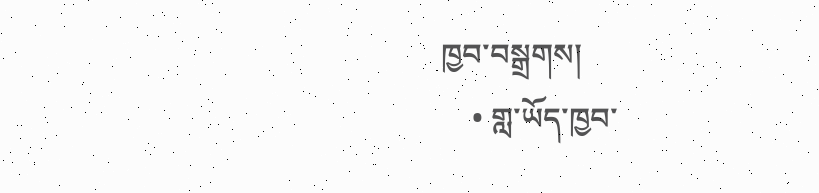ཁྱབ་བསྒྲགས།
    • གླ་ཡོད་ཁྱབ་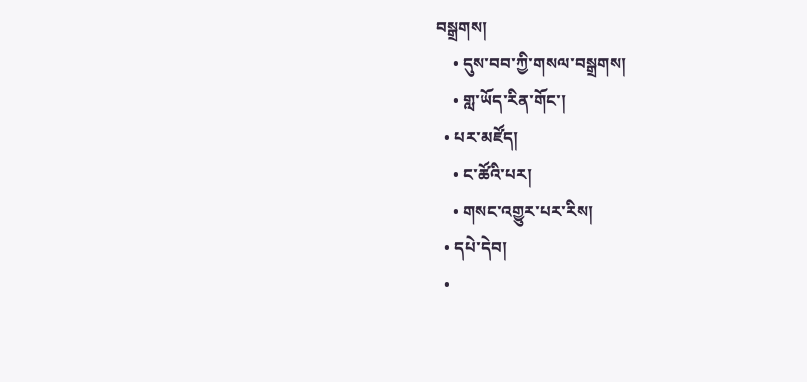བསྒྲགས།
    • དུས་བབ་ཀྱི་གསལ་བསྒྲགས།
    • གླ་ཡོད་རིན་གོང་།
  • པར་མཛོད།
    • ང་ཚོའི་པར།
    • གསང་འགྱུར་པར་རིས།
  • དཔེ་དེབ།
  •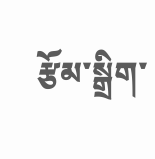རྩོམ་སྒྲིག་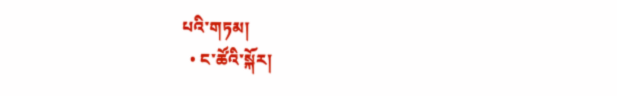པའི་གཏམ།
  • ང་ཚོའི་སྐོར།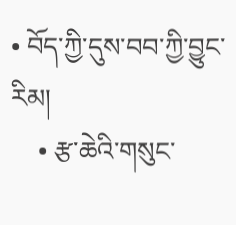• བོད་ཀྱི་དུས་བབ་ཀྱི་བྱུང་རིམ།
    • རྩ་ཆེའི་གསུང་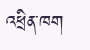འཕྲིན་ཁག